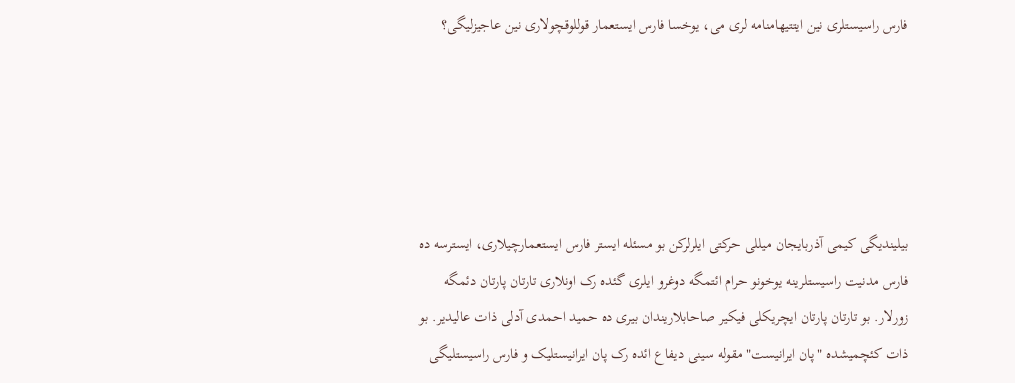فارس راسیستلری نین ایتتیهامنامه لری می، یوخسا فارس ایستعمار قوللوقچولاری نین عاجیزلیگی؟





بیلیندیگی کیمی آذربایجان میللی حرکتی ایلرلرکن بو مسئله ایستر فارس ایستعمارچیلاری، ایسترسه ده فارس مدنیت راسیستلرینه یوخونو حرام ائتمگه دوغرو ایلری گئده رک اونلاری تارتان پارتان دئمگه زورلار. بو تارتان پارتان ایچریکلی فیکیر صاحابلاریندان بیری ده حمید احمدی آدلی ذات عالیدیر. بو ذات کئچمیشده "پان ایرانیست" مقوله سینی دیفاع ائده رک پان ایرانیستلیک و فارس راسیستلیگی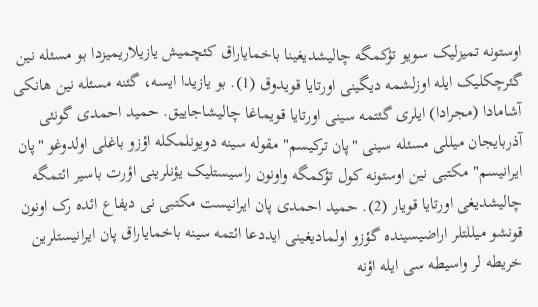اوستونه تمیزلیک سویو تؤکمگه چالیشدیغینا باخمایاراق کئچمیش یازیلاریمیزدا بو مسئله نین گئرچکلیک ایله اوزلشمه دیگینی اورتایا قویدوق (1). بو یازیدا ایسه، گئنه مسئله نین هانکی آشامادا (مجرادا) ایلری گئتمه سینی اورتایا قویماغا چالیشاجاییق. حمید احمدی گونئی آذربایجان میللی مسئله سینی "پان ترکیسم" مقوله سینه دویونلمکله اؤزو باغلی اولدوغو "پان ایرانیسم" مکتبی نین اوستونه کول تؤکمگه واونون راسیستلیک یؤنلرینی اؤرت باسیر ائتمگه چالیشدیغی اورتایا قویار (2). حمید احمدی پان ایرانیست مکتبی نی دیفاع ائده رک اونون قونشو میللتلر اراضیسینده گؤزو اولمادیغینی ایددعا ائتمه سینه باخمایاراق پان ایرانیستلرین خریطه لر واسیطه سی ایله اؤنه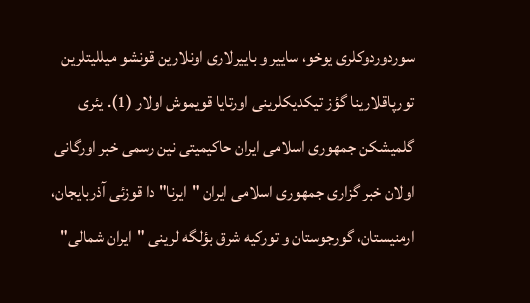سوردوردوکلری یوخو، ساییر و باییرلاری اونلارین قونشو میللیتلرین تورپاقلارینا گؤز تیکدیکلرینی اورتایا قویموش اولار (1). یئری گلمیشکن جمهوری اسلامی ایران حاکیمیتی نین رسمی خبر اورگانی اولان خبر گزاری جمهوری اسلامی ایران "ایرنا" دا قوزئی آذربایجان، ارمنیستان، گورجوستان و تورکیه شرق بؤلگه لرینی "ایران شمالی"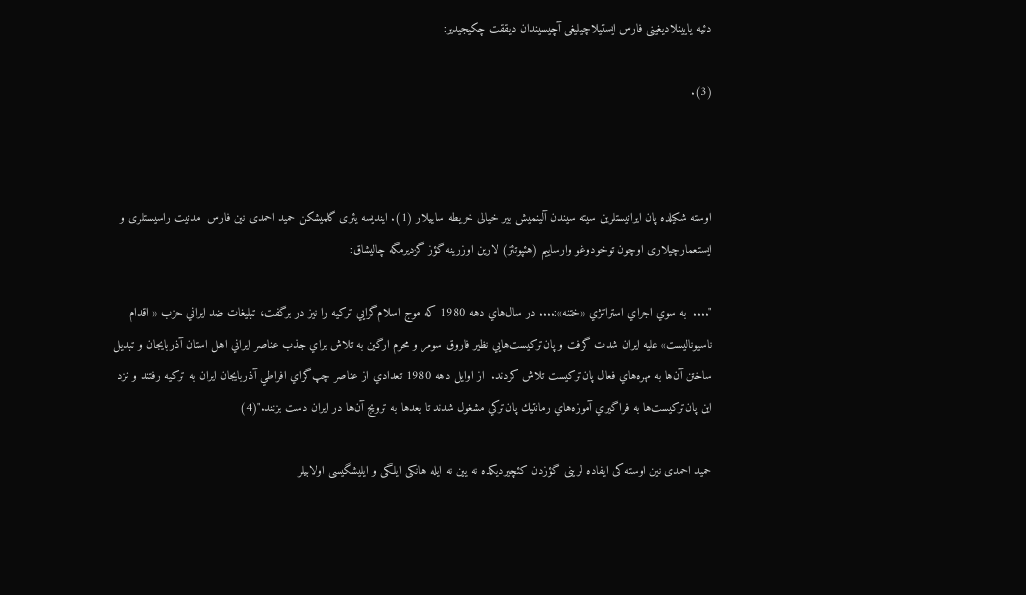دئیه یایینلادیغینی فارس ایستیلاچیلیغی آچیسیندان دیققت چکیجیدیر:

(3).



اوسته شکیلده پان ایرانیستلرین سیته سیندن آلینمیش بیر خیالی خریطه ساییلار (1). ایندیسه یئری گلمیشکن حمید احمدی نین فارس  مدنیت راسیستلری و ایستعمارچیلاری اوچون توخودوغو وارساییم (هئپوتئز) لارین اوزرینه گؤز گزدیرمگه چالیشاق:

"....  به سوي اجراي استراتژي «ختنه»:.... در سال‌هاي دهه 1980 كه موج اسلام‌گرايي تركيه را نيز در برگفت، تبليغات ضد ايراني حزب « اقدام ناسيوناليست» عليه ايران شدت گرفت و پان‌تركيست‌هايي نظير فاروق سومر و محرم ارگين به تلاش براي جذب عناصر ايراني اهل استان آذربايجان و تبديل ساختن آن‌ها به مهره‌هاي فعال پان‌تركيست تلاش كردند.  از اوايل دهه 1980 تعدادي از عناصر چپ‌گراي افراطي آذربايجان ايران به تركيه رفتند و نزد اين پان‌تركيست‌ها به فراگيري آموزه‌هاي رمانتيك پان‌تركي مشغول شدند تا بعدها به ترويج آن‌ها در ايران دست بزنند."(4)

حمید احمدی نین اوسته کی ایفاده لرینی گؤزدن کئچیردیکده نه یین نه ایله هانکی ایلگی و ایلیشگیسی اولابیلر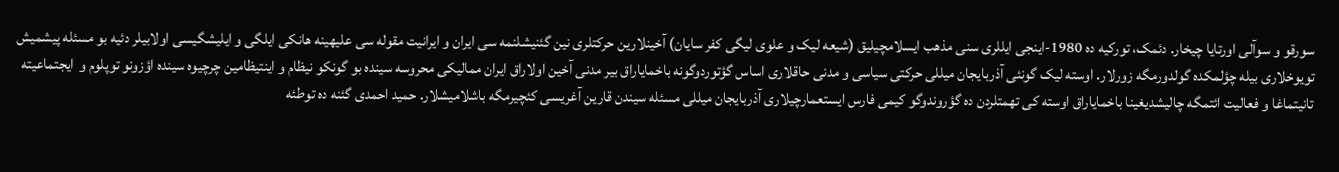سورقو و سوآلی اورتایا چیخار. دئمک، تورکیه ده 1980-اینجی ایللری سنی مذهب ایسلامچیلیق (شیعه لیک و علوی لیگی کفر سایان) آخینلارین حرکتلری نین گئنیشلنمه سی ایران و ایرانیت مقوله سی علیهینه هانکی ایلگی و ایلیشگیسی اولابیلر دئیه بو مسئله پیشمیش تویوخلاری بیله چؤلمکده گولدورمگه زورلار. اوسته لیک گونئی آذربایجان میللی حرکتی سیاسی و مدنی حاقلاری اساس گؤتوردوگونه باخمایاراق بیر مدنی آخین اولاراق ایران ممالیکی محروسه سینده بو گونکو نیظام و اینتیظامین چرچیوه سینده اؤزونو توپلوم و  ایجتماعیته  تانیتماغا و فعالیت ائتمگه چالیشدیغینا باخمایاراق اوسته کی تهمتلردن ده گؤروندوگو کیمی فارس ایستعمارچیلاری آذربایجان میللی مسئله سیندن قارین آغریسی کئچیرمگه باشلامیشلار. حمید احمدی گئنه ده توطئه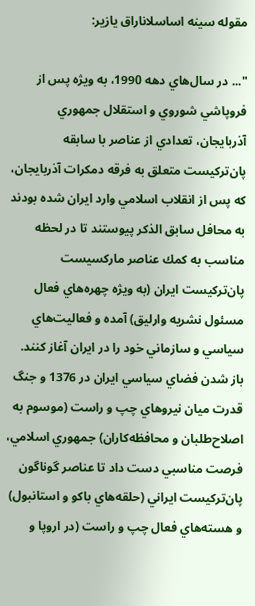مقوله سینه اساسلاناراق یازیر:

"... در سال‌هاي دهه 1990، به ويژه پس از فروپاشي شوروي و استقلال جمهوري آذربايجان، تعدادي از عناصر با سابقه پان‌تركيست‌ متعلق به فرقه دمكرات آذربايجان، كه پس از انقلاب اسلامي وارد ايران شده بودند به محافل سابق الذكر پيوستند تا در لحظه مناسب به كمك عناصر ماركسيست پان‌تركيست ايران (به ويژه چهره‌هاي فعال مسئول نشريه وارليق) آمده و فعاليت‌هاي سياسي و سازماني خود را در ايران آغاز كنند. باز شدن فضاي سياسي ايران در 1376 و جنگ قدرت ميان نيروهاي چپ و راست (موسوم به اصلاح‌طلبان و محافظه‌كاران) جمهوري اسلامي، فرصت مناسبي دست داد تا عناصر گوناگون پان‌تركيست ايراني (حلقه‌هاي باكو و استانبول) و هسته‌هاي فعال چپ و راست (در اروپا و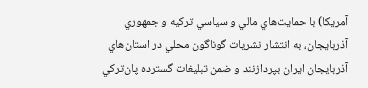آمريكا) با حمايت‌هاي مالي و سياسي تركيه و جمهوري آذربايجان، به انتشار نشريات گوناگون محلي در استان‌هاي آذربايجان ايران بپردازنند و ضمن تبليغات گسترده پان‌تركي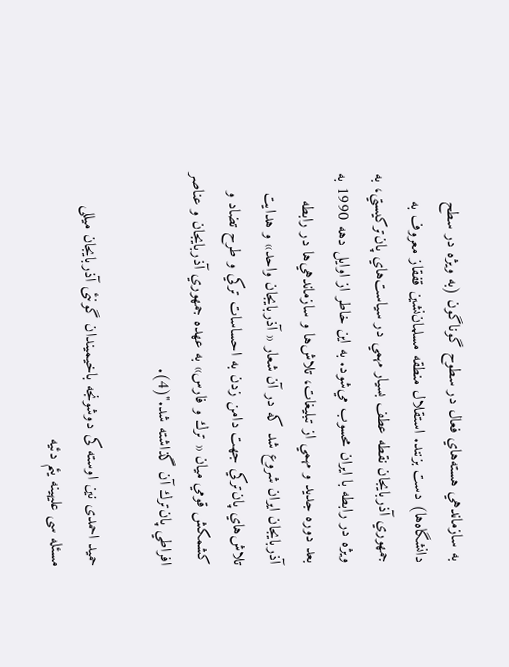به سازماندهي هسته‌هاي فعال در سطوح گوناگون (به ويژه در سطح دانشگاه‌ها) دست بزنند. استقلال منطقه مسلمان‌نشين قفقاز معروف به جمهوري آذربايجان نقطه عطف بسيار مهمي در سياست‌هاي پان‌تركيستي، به ويژه در رابطه با ايران محسوب مي‌شود. به اين خاطر از اوايل دهه 1990 به بعد دوره جديد و مهمي از تبليغات، تلاش‌ها و سازماندهي‌ها در رابطه آذربايجان ايران شروع شد كه در آن شعار « آذربايجان واحد» و هدايت تلاش‌هاي پان‌تركي جهت دامن زدن به احساسات تركي و طرح تضاد و كشمكش قومي ميان « ترك و فارس» به عهده جمهوري آذربايجان و عناصر افراطي پان‌ترك آن گذاشته شد."(4).

حمید احمدی نین اوسته کی دوشونجه باخیمیندان گونئی آذربایجان میللی مسئله سی علیهینه یئم دئیه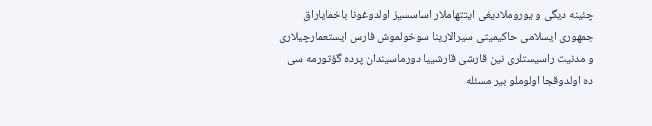چئینه دیگی و یوروملادیغی ایتتهاملار اساسسیز اولدوغونا باخمایاراق جمهوری ایسلامی حاکیمیتی سیرالارینا سوخولموش فارس ایستعمارچیلاری و مدنیت راسیستلری نین قارشی قارشییا دورماسیندان پرده گؤتورمه سی ده اولدوقجا اولوملو بیر مسئله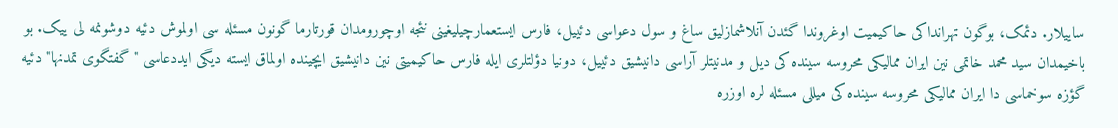ساییلار. دئمک، بوگون تهرانداکی حاکیمیت اوغروندا گئدن آنلاشمازلیق ساغ و سول دعواسی دئییل، فارس ایستعمارچیلیغینی نئجه اوچورومدان قورتارما گونون مسئله سی اولموش دئیه دوشونمه لی ییک. بو باخیمدان سید محمد خاتمی نین ایران ممالیکی محروسه سینده کی دیل و مدنیتلر آراسی دانیشیق دئییل، دونیا دؤلتلری ایله فارس حاکیمیتی نین دانیشیق ایچینده اولماق ایسته دیگی ایددعاسی "گفتگوی تمدنها" دئیه گؤزه سوخماسی دا ایران ممالیکی محروسه سینده کی میللی مسئله لره اوزره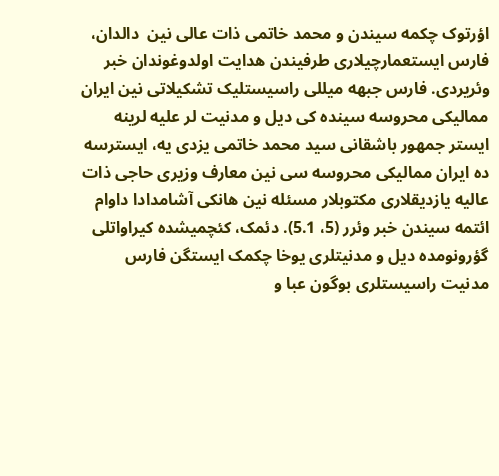اؤرتوک چکمه سیندن و محمد خاتمی ذات عالی نین  دالدان، فارس ایستعمارچیلاری طرفیندن هدایت اولدوغوندان خبر وئریردی. فارس جبهه میللی راسیستلیک تشکیلاتی نین ایران ممالیکی محروسه سینده کی دیل و مدنیت لر علیه لرینه ایستر جمهور باشقانی سید محمد خاتمی یزدی یه، ایسترسه ده ایران ممالیکی محروسه سی نین معارف وزیری حاجی ذات عالیه یازدیقلاری مکتوبلار مسئله نین هانکی آشامدادا داوام ائتمه سیندن خبر وئرر (5، 5.1). دئمک، کئچمیشده کیراواتلی گؤرونومده دیل و مدنیتلری یوخا چکمک ایستگن فارس مدنیت راسیستلری بوگون عبا و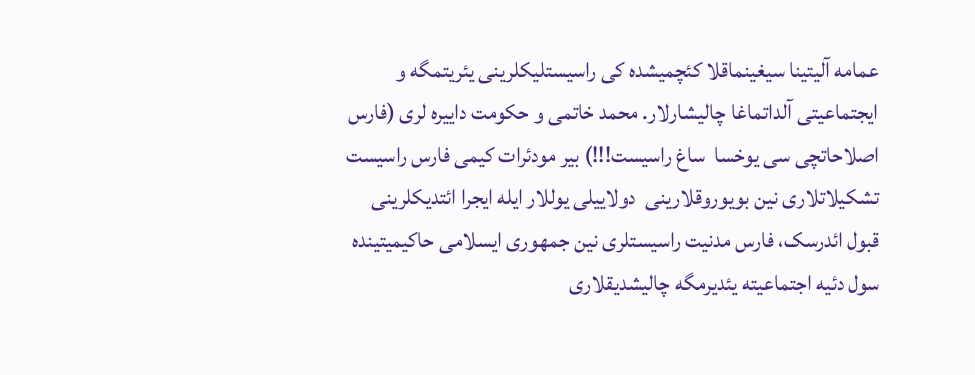عمامه آلیتینا سیغینماقلا کئچمیشده کی راسیستلیکلرینی یئریتمگه و ایجتماعیتی آلداتماغا چالیشارلار. محمد خاتمی و حکومت داییره لری (فارس اصلاحاتچی سی یوخسا  ساغ راسیست!!!) بیر مودئرات کیمی فارس راسیست تشکیلاتلاری نین بویوروقلارینی  دولاییلی یوللار ایله ایجرا ائتدیکلرینی قبول ائدرسک، فارس مدنیت راسیستلری نین جمهوری ایسلامی حاکیمیتینده سول دئیه اجتماعیته یئدیرمگه چالیشدیقلاری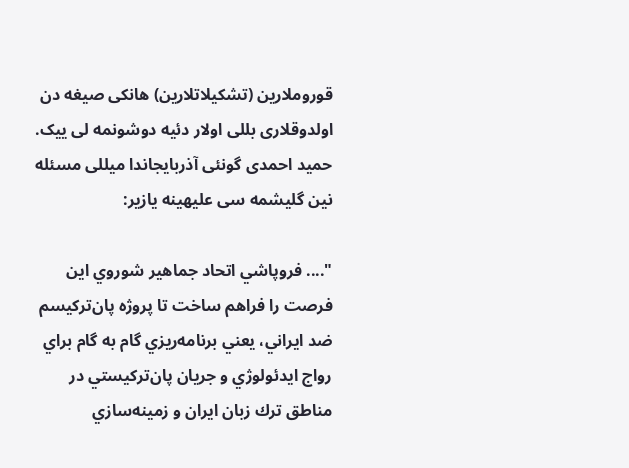قوروملارین (تشکیلاتلارین) هانکی صیغه دن اولدوقلاری بللی اولار دئیه دوشونمه لی ییک. حمید احمدی گونئی آذربایجاندا میللی مسئله نین گلیشمه سی علیهینه یازیر:

".... فروپاشي اتحاد جماهير شوروي اين فرصت را فراهم ساخت تا پروژه پان‌تركيسم ضد ايراني، يعني برنامه‌ريزي گام به گام براي رواج ايدئولوژي و جريان پان‌تركيستي در مناطق ترك زبان ايران و زمينه‌سازي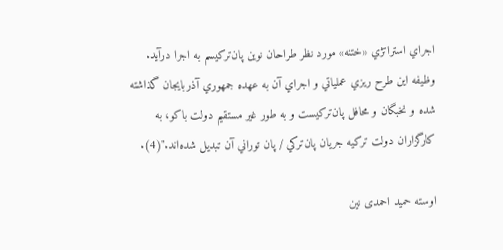اجراي استراتژي «ختنه» مورد نظر طراحان نوين پان‌تركيسم به اجرا درآيد. وظيفه اين طرح ريزي عملياتي و اجراي آن به عهده جمهوري آذربايجان گذاشته شده و نخبگان و محافل پان‌تركيست و به طور غير مستقيم دولت باكو، به كارگزاران دولت تركيه جريان پان‌تركي / پان توراني آن تبديل شده‌اند."(4).

اوسته حمید احمدی نین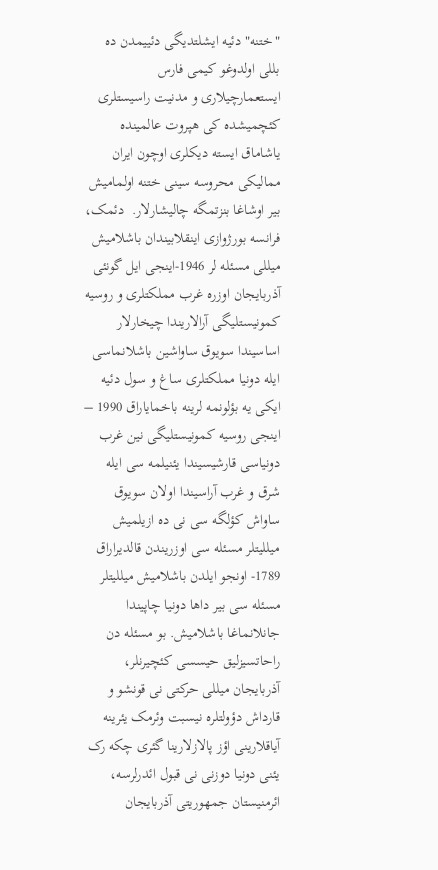"ختنه" دئیه ایشلتدیگی دئییمدن ده بللی اولدوغو کیمی فارس ایستعمارچیلاری و مدنیت راسیستلری کئچمیشده کی هپروت عالمینده یاشاماق ایسته دیکلری اوچون ایران ممالیکی محروسه سینی ختنه اولمامیش بیر اوشاغا بنزتمگه چالیشارلار.  دئمک، فرانسه بورژوازی اینقلابیندان باشلامیش میللی مسئله لر 1946-اینجی ایل گونئی آذربایجان اوزره غرب مملکتلری و روسیه کمونیستلیگی آرالاریندا چیخارلار اساسیندا سویوق ساواشین باشلانماسی ایله دونیا مملکتلری ساغ و سول دئیه ایکی یه بؤلونمه لرینه باخمایاراق 1990 – اینجی روسیه کمونیستلیگی نین غرب دونیاسی قارشیسیندا یئنیلمه سی ایله شرق و غرب آراسیندا اولان سویوق ساواش کؤلگه سی نی ده ازیلمیش میللیتلر مسئله سی اوزریندن قالدیراراق 1789- اونجو ایلدن باشلامیش میللیتلر مسئله سی بیر داها دونیا چاپیندا جانلانماغا باشلامیش. بو مسئله دن راحاتسیزلیق حیسسی کئچیرنلر، آذربایجان میللی حرکتی نی قونشو و قارداش دؤولتلره نیسبت وئرمک یئرینه آیاقلارینی اؤز پالازلارینا گئری چکه رک یئنی دونیا دوزنی نی قبول ائدرلرسه، ائرمنیستان جمهوریتی آذربایجان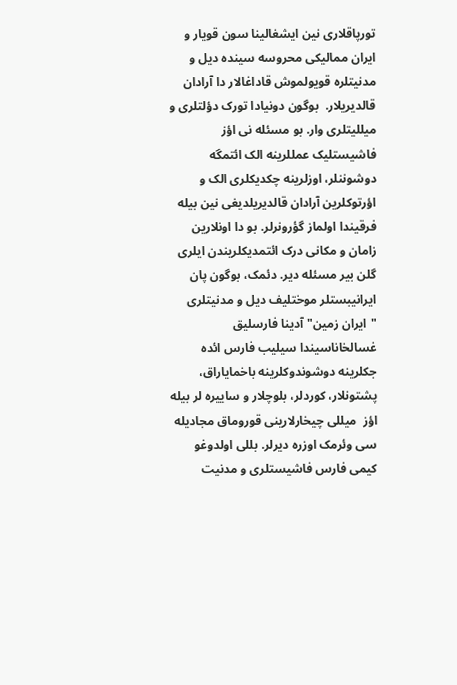تورپاقلاری نین ایشغالینا سون قویار و ایران ممالیکی محروسه سینده دیل و مدنیتلره قویولموش قاداغالار دا آرادان قالدیریلار.  بوگون دونیادا تورک دؤلتلری و میللیتلری وار. بو مسئله نی اؤز فاشیستلیک عمللرینه الک ائتمگه دوشوننلر، اوزلرینه چکدیکلری الک و اؤرتوکلرین آرادان قالدیریلدیغی نین بیله فرقیندا اولماز گؤرونرلر. بو دا اونلارین زامان و مکانی درک ائتمدیکلریندن ایلری گلن بیر مسئله دیر. دئمک، بوگون پان ایرانیبستلر موختلیف دیل و مدنیتلری "ایران زمین" آدینا فارسلیق غسالخاناسیندا سیلیب فارس ائده جکلرینه دوشوندوکلرینه باخمایاراق، پشتونلار، کوردلر، بلوچلار و ساییره لر بیله اؤز  میللی چیخارلارینی قوروماق مجادیله سی وئرمک اوزره دیرلر. بللی اولدوغو کیمی فارس فاشیستلری و مدنیت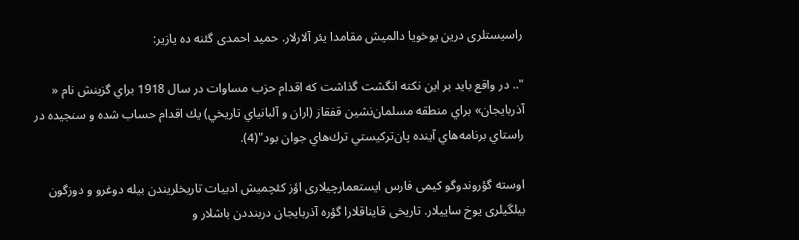راسیستلری درین یوخویا دالمیش مقامدا یئر آلارلار. حمید احمدی گئنه ده یازیر:

".. در واقع بايد بر اين نكته انگشت گذاشت كه اقدام حزب مساوات در سال 1918 براي گزينش نام « آذربايجان» براي منطقه مسلمان‌نشين قفقاز (اران و آلبانياي تاريخي) يك اقدام حساب شده و سنجيده در راستاي برنامه‌هاي آينده پان‌تركيستي ترك‌هاي جوان بود"(4).

اوسته گؤروندوگو کیمی فارس ایستعمارچیلاری اؤز کئچمیش ادبیات تاریخلریندن بیله دوغرو و دوزگون بیلگیلری یوخ ساییلار. تاریخی قایناقلارا گؤره آذربایجان دربنددن باشلار و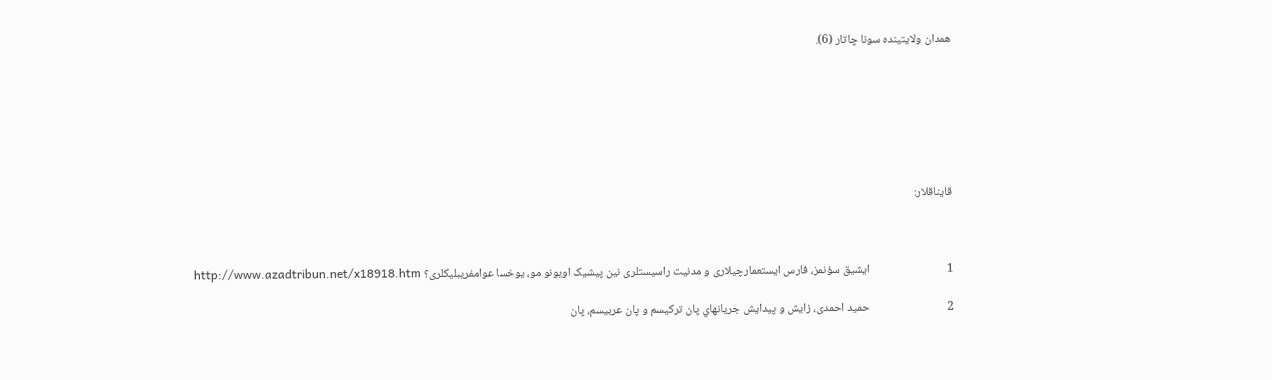همدان ولایتینده سونا چاتار (6).







قایناقلار:



1                             ایشیق سؤنمز، فارس ایستعمارچیلاری و مدنیت راسیستلری نین پیشیک اویونو مو، یوخسا عوامفریبلیکلری؟ http://www.azadtribun.net/x18918.htm

2                             حمید احمدی، زايش و پيدايش جريانهاي پان تركيسم و پان عربيسم، پان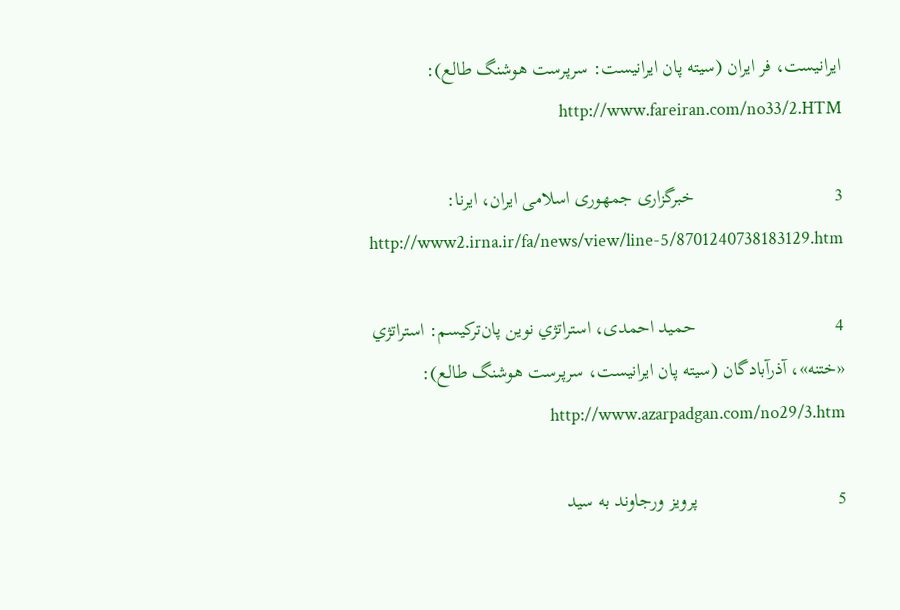ایرانیست، فر ایران (سیته پان ایرانیست: سرپرست هوشنگ طالع): http://www.fareiran.com/no33/2.HTM

3                             خبرگزاری جمهوری اسلامی ایران، ایرنا: http://www2.irna.ir/fa/news/view/line-5/8701240738183129.htm

4                             حمید احمدی، استراتژي نوين پان‌تركيسم: استراتژي «ختنه»، آذرآبادگان (سیته پان ایرانیست، سرپرست هوشنگ طالع): http://www.azarpadgan.com/no29/3.htm

5                             پرویز ورجاوند به سید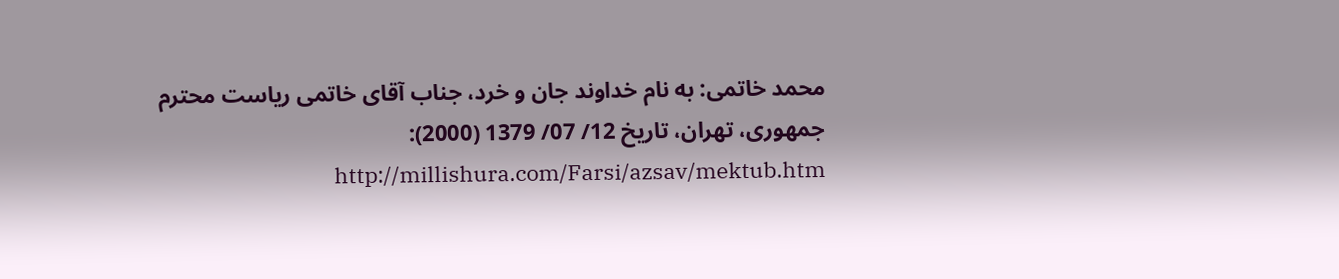محمد خاتمی: به نام خداوند جان و خرد، جناب آقای خاتمی ریاست محترم جمهوری، تهران، تاریخ 12/ 07/ 1379 (2000): http://millishura.com/Farsi/azsav/mektub.htm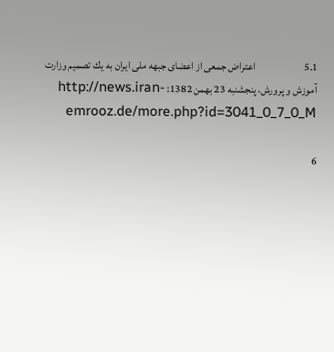5.1                       اعتراض جمعی از اعضای جبهه ملی ايران به يك تصميم وزارت آموزش و پرورش، پنجشنبه 23 بهمن 1382: http://news.iran-emrooz.de/more.php?id=3041_0_7_0_M

6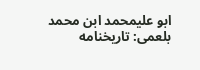ابو علیمحمد ابن محمد بلعمی: تاریخنامه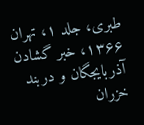طبری، جلد ۱، تهران ۱۳۶۶، خبر گشادن آذربایجگان و دربند خزران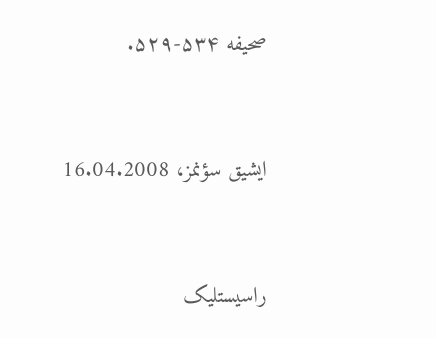صحیفه ۵۳۴-۵۲۹.



ایشیق سؤنمز، 16.04.2008



راسيستليک